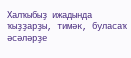Халҡыбыҙ ижадында ҡыҙҙарҙы, тимәк, буласаҡ әсәләрҙе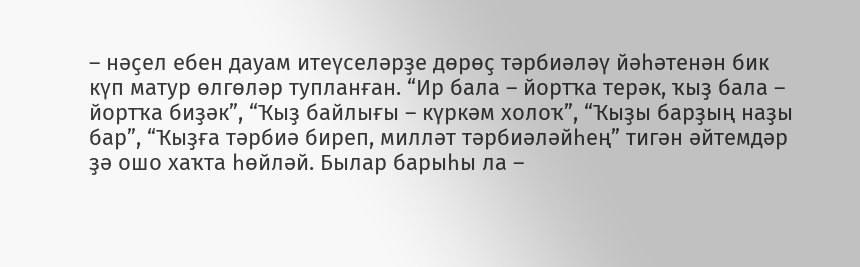– нәҫел ебен дауам итеүселәрҙе дөрөҫ тәрбиәләү йәһәтенән бик күп матур өлгөләр тупланған. “Ир бала – йортҡа терәк, ҡыҙ бала – йортҡа биҙәк”, “Ҡыҙ байлығы – күркәм холоҡ”, “Ҡыҙы барҙың наҙы бар”, “Ҡыҙға тәрбиә биреп, милләт тәрбиәләйһең” тигән әйтемдәр ҙә ошо хаҡта һөйләй. Былар барыһы ла –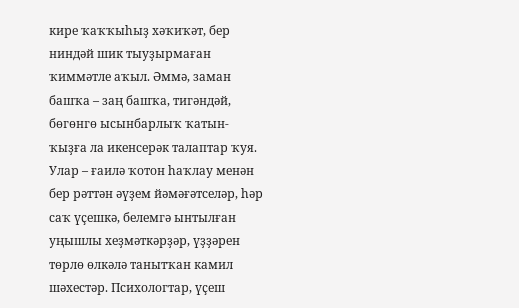кире ҡаҡҡыһыҙ хәҡиҡәт, бер ниндәй шик тыуҙырмаған ҡиммәтле аҡыл. Әммә, заман башҡа – заң башҡа, тигәндәй, бөгөнгө ысынбарлыҡ ҡатын-ҡыҙға ла икенсерәк талаптар ҡуя. Улар – ғаилә ҡотон һаҡлау менән бер рәттән әүҙем йәмәғәтселәр, һәр саҡ үҫешкә, белемгә ынтылған уңышлы хеҙмәткәрҙәр, үҙҙәрен төрлө өлкәлә танытҡан камил шәхестәр. Психологтар, үҫеш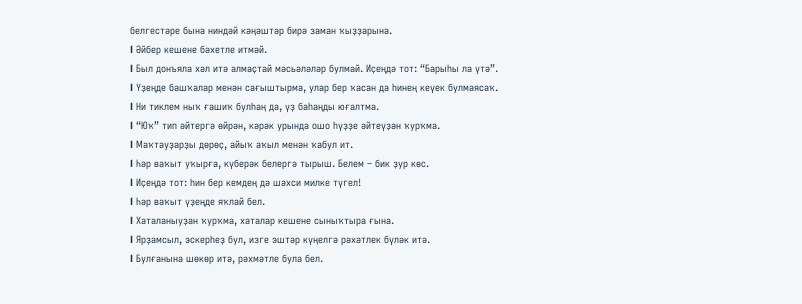белгестәре бына ниндәй кәңәштәр бирә заман ҡыҙҙарына.
l Әйбер кешене бәхетле итмәй.
l Был донъяла хәл итә алмаҫтай мәсьәләләр булмай. Иҫеңдә тот: “Барыһы ла үтә”.
l Үҙеңде башҡалар менән сағыштырма, улар бер ҡасан да һинең кеүек булмаясаҡ.
l Ни тиклем ныҡ ғашиҡ булһаң да, үҙ баһаңды юғалтма.
l “Юҡ” тип әйтергә өйрән, кәрәк урында ошо һүҙҙе әйтеүҙән ҡурҡма.
l Маҡтауҙарҙы дөрөҫ, айыҡ аҡыл менән ҡабул ит.
l Һәр ваҡыт уҡырға, күберәк белергә тырыш. Белем – бик ҙур көс.
l Иҫеңдә тот: һин бер кемдең дә шәхси милке түгел!
l Һәр ваҡыт үҙеңде яҡлай бел.
l Хаталаныуҙан ҡурҡма, хаталар кешене сыныҡтыра ғына.
l Ярҙамсыл, эскерһеҙ бул, изге эштәр күңелгә рәхәтлек бүләк итә.
l Булғанына шөкөр итә, рәхмәтле була бел.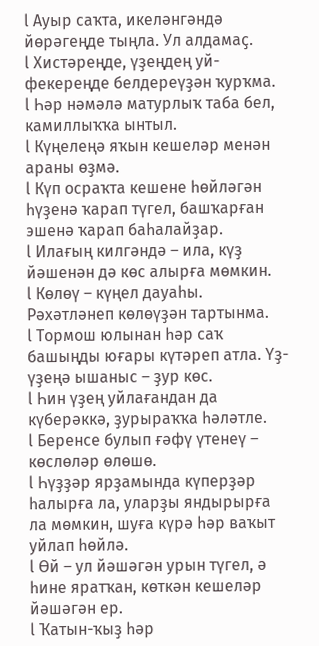l Ауыр саҡта, икеләнгәндә йөрәгеңде тыңла. Ул алдамаҫ.
l Хистәреңде, үҙеңдең уй-фекереңде белдереүҙән ҡурҡма.
l Һәр нәмәлә матурлыҡ таба бел, камиллыҡҡа ынтыл.
l Күңелеңә яҡын кешеләр менән араны өҙмә.
l Күп осраҡта кешене һөйләгән һүҙенә ҡарап түгел, башҡарған эшенә ҡарап баһалайҙар.
l Илағың килгәндә – ила, күҙ йәшенән дә көс алырға мөмкин.
l Көлөү – күңел дауаһы. Рәхәтләнеп көлөүҙән тартынма.
l Тормош юлынан һәр саҡ башыңды юғары күтәреп атла. Үҙ-үҙеңә ышаныс – ҙур көс.
l Һин үҙең уйлағандан да күберәккә, ҙурыраҡҡа һәләтле.
l Беренсе булып ғәфү үтенеү – көслөләр өлөшө.
l Һүҙҙәр ярҙамында күперҙәр һалырға ла, уларҙы яндырырға ла мөмкин, шуға күрә һәр ваҡыт уйлап һөйлә.
l Өй – ул йәшәгән урын түгел, ә һине яратҡан, көткән кешеләр йәшәгән ер.
l Ҡатын-ҡыҙ һәр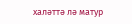халәттә лә матур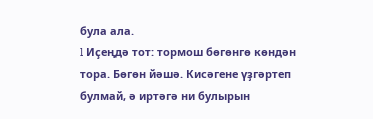була ала.
l Иҫеңдә тот: тормош бөгөнгө көндән тора. Бөгөн йәшә. Кисәгене үҙгәртеп булмай, ә иртәгә ни булырын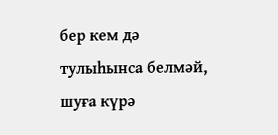бер кем дә тулыһынса белмәй, шуға күрә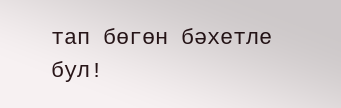тап бөгөн бәхетле бул!